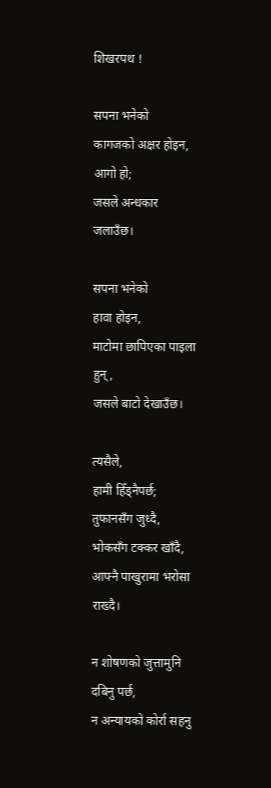शिखरपथ !

सपना भनेको
कागजको अक्षर होइन,
आगो हो;
जसले अन्धकार जलाउँछ।

सपना भनेको
हावा होइन,
माटोमा छापिएका पाइला हुन्,
जसले बाटो देखाउँछ।

त्यसैले,
हामी हिँड्नैपर्छ;
तुफानसँग जुध्दै,
भोकसँग टक्कर खाँदै,
आफ्नै पाखुरामा भरोसा राख्दै।

न शोषणको जुत्तामुनि दबिनु पर्छ,
न अन्यायको कोर्रा सहनु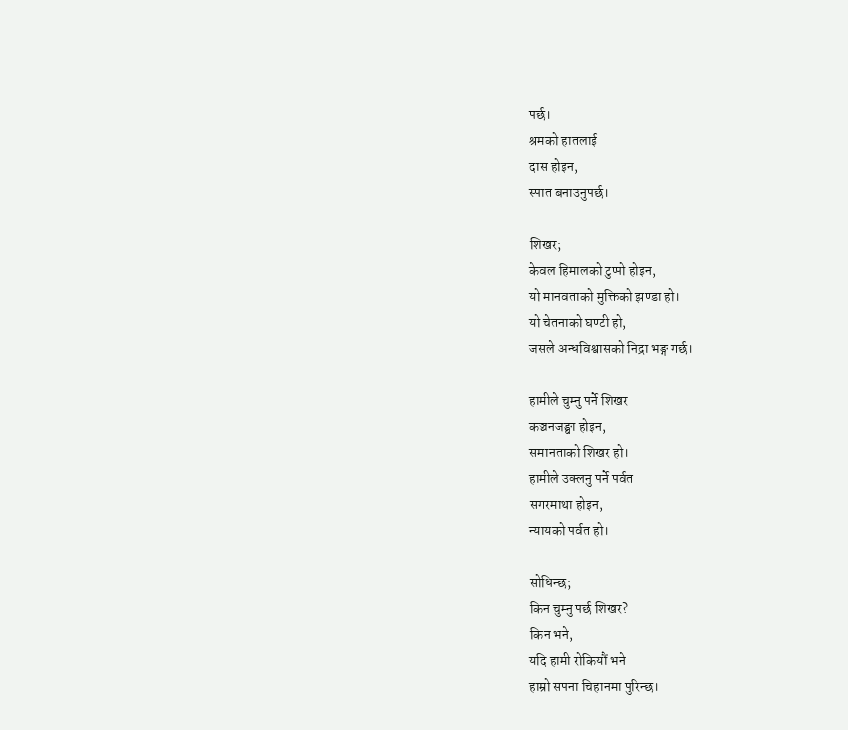पर्छ।
श्रमको हातलाई
दास होइन,
स्पात बनाउनुपर्छ।

शिखर;
केवल हिमालको टुप्पो होइन,
यो मानवताको मुक्तिको झण्डा हो।
यो चेतनाको घण्टी हो,
जसले अन्धविश्वासको निद्रा भङ्ग गर्छ।

हामीले चुम्नु पर्ने शिखर
कञ्चनजङ्घा होइन,
समानताको शिखर हो।
हामीले उक्लनु पर्ने पर्वत
सगरमाथा होइन,
न्यायको पर्वत हो।

सोधिन्छ;
किन चुम्नु पर्छ शिखर?
किन भने,
यदि हामी रोकियौं भने
हाम्रो सपना चिहानमा पुरिन्छ।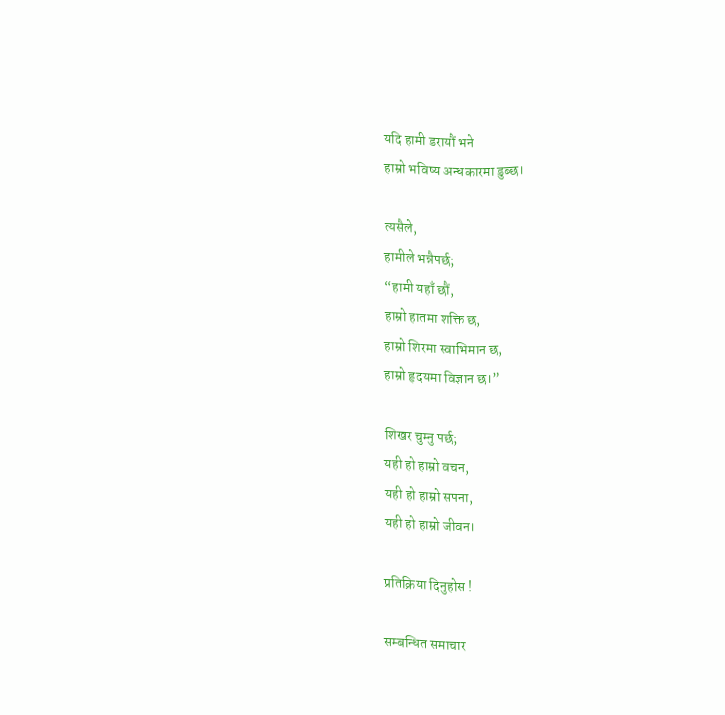यदि हामी डरायौं भने
हाम्रो भविष्य अन्धकारमा डुब्छ।

त्यसैले,
हामीले भन्नैपर्छ;
“हामी यहाँ छौं,
हाम्रो हातमा शक्ति छ,
हाम्रो शिरमा स्वाभिमान छ,
हाम्रो हृदयमा विज्ञान छ।”

शिखर चुम्नु पर्छ;
यही हो हाम्रो वचन,
यही हो हाम्रो सपना,
यही हो हाम्रो जीवन।

प्रतिक्रिया दिनुहोस !

सम्बन्धित समाचार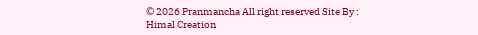© 2026 Pranmancha All right reserved Site By : Himal Creation